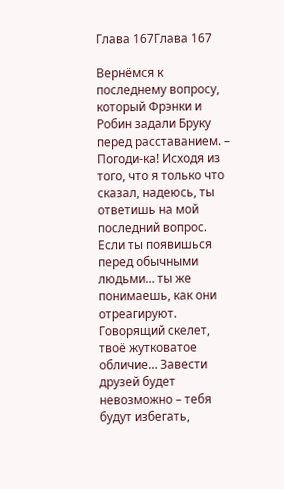Глава 167Глава 167

Вернёмся к последнему вопросу, который Фрэнки и Робин задали Бруку перед расставанием. – Погоди-ка! Исходя из того, что я только что сказал, надеюсь, ты ответишь на мой последний вопрос. Если ты появишься перед обычными людьми… ты же понимаешь, как они отреагируют. Говорящий скелет, твоё жутковатое обличие… Завести друзей будет невозможно – тебя будут избегать,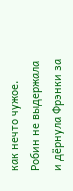как нечто чужое. Робин не выдержала и дёрнула Фрэнки за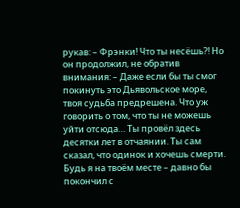рукав: – Фрэнки! Что ты несёшь?! Но он продолжил, не обратив внимания: – Даже если бы ты смог покинуть это Дьявольское море, твоя судьба предрешена. Что уж говорить о том, что ты не можешь уйти отсюда… Ты провёл здесь десятки лет в отчаянии. Ты сам сказал, что одинок и хочешь смерти. Будь я на твоём месте – давно бы покончил с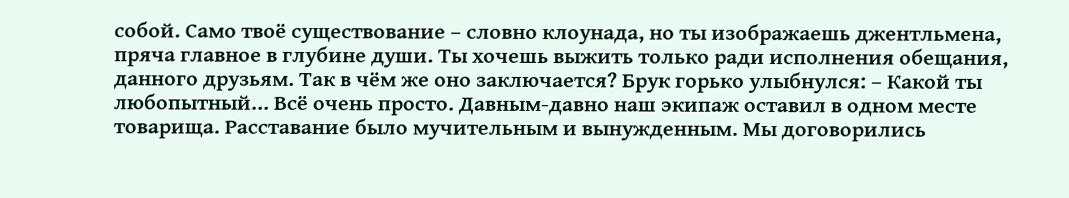собой. Само твоё существование – словно клоунада, но ты изображаешь джентльмена, пряча главное в глубине души. Ты хочешь выжить только ради исполнения обещания, данного друзьям. Так в чём же оно заключается? Брук горько улыбнулся: – Какой ты любопытный… Всё очень просто. Давным-давно наш экипаж оставил в одном месте товарища. Расставание было мучительным и вынужденным. Мы договорились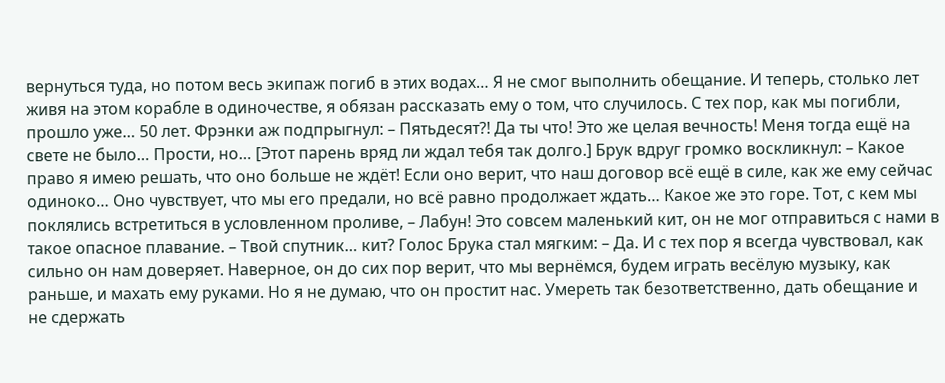вернуться туда, но потом весь экипаж погиб в этих водах… Я не смог выполнить обещание. И теперь, столько лет живя на этом корабле в одиночестве, я обязан рассказать ему о том, что случилось. С тех пор, как мы погибли, прошло уже… 50 лет. Фрэнки аж подпрыгнул: – Пятьдесят?! Да ты что! Это же целая вечность! Меня тогда ещё на свете не было… Прости, но… [Этот парень вряд ли ждал тебя так долго.] Брук вдруг громко воскликнул: – Какое право я имею решать, что оно больше не ждёт! Если оно верит, что наш договор всё ещё в силе, как же ему сейчас одиноко… Оно чувствует, что мы его предали, но всё равно продолжает ждать… Какое же это горе. Тот, с кем мы поклялись встретиться в условленном проливе, – Лабун! Это совсем маленький кит, он не мог отправиться с нами в такое опасное плавание. – Твой спутник… кит? Голос Брука стал мягким: – Да. И с тех пор я всегда чувствовал, как сильно он нам доверяет. Наверное, он до сих пор верит, что мы вернёмся, будем играть весёлую музыку, как раньше, и махать ему руками. Но я не думаю, что он простит нас. Умереть так безответственно, дать обещание и не сдержать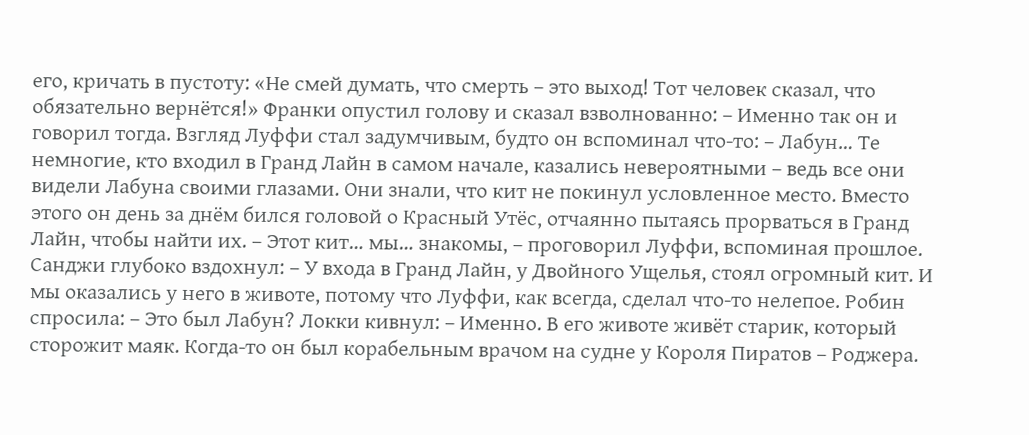его, кричать в пустоту: «Не смей думать, что смерть – это выход! Тот человек сказал, что обязательно вернётся!» Франки опустил голову и сказал взволнованно: – Именно так он и говорил тогда. Взгляд Луффи стал задумчивым, будто он вспоминал что-то: – Лабун… Те немногие, кто входил в Гранд Лайн в самом начале, казались невероятными – ведь все они видели Лабуна своими глазами. Они знали, что кит не покинул условленное место. Вместо этого он день за днём бился головой о Красный Утёс, отчаянно пытаясь прорваться в Гранд Лайн, чтобы найти их. – Этот кит… мы… знакомы, – проговорил Луффи, вспоминая прошлое. Санджи глубоко вздохнул: – У входа в Гранд Лайн, у Двойного Ущелья, стоял огромный кит. И мы оказались у него в животе, потому что Луффи, как всегда, сделал что-то нелепое. Робин спросила: – Это был Лабун? Локки кивнул: – Именно. В его животе живёт старик, который сторожит маяк. Когда-то он был корабельным врачом на судне у Короля Пиратов – Роджера.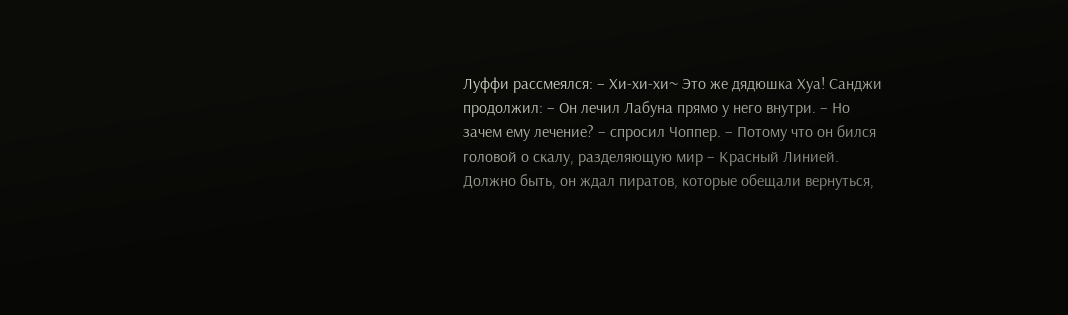Луффи рассмеялся: – Хи-хи-хи~ Это же дядюшка Хуа! Санджи продолжил: – Он лечил Лабуна прямо у него внутри. – Но зачем ему лечение? – спросил Чоппер. – Потому что он бился головой о скалу, разделяющую мир – Красный Линией. Должно быть, он ждал пиратов, которые обещали вернуться,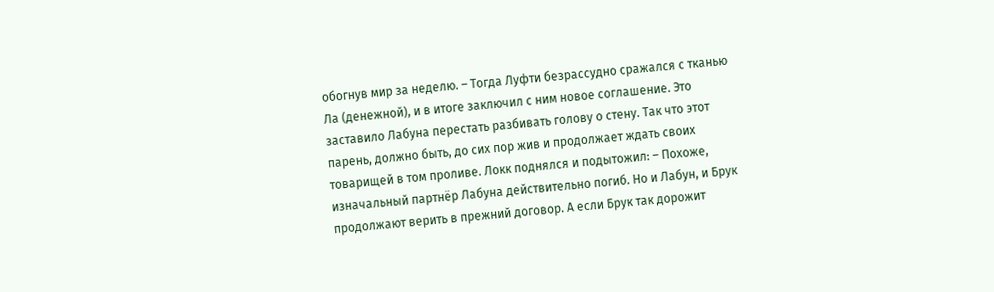обогнув мир за неделю. – Тогда Луфти безрассудно сражался с тканью Ла (денежной), и в итоге заключил с ним новое соглашение. Это заставило Лабуна перестать разбивать голову о стену. Так что этот парень, должно быть, до сих пор жив и продолжает ждать своих товарищей в том проливе. Локк поднялся и подытожил: – Похоже, изначальный партнёр Лабуна действительно погиб. Но и Лабун, и Брук продолжают верить в прежний договор. А если Брук так дорожит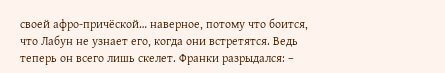своей афро-причёской… наверное, потому что боится, что Лабун не узнает его, когда они встретятся. Ведь теперь он всего лишь скелет. Франки разрыдался: –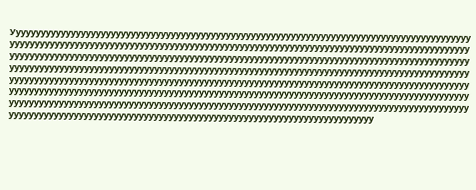Ууууууууууууууууууууууууууууууууууууууууууууууууууууууууууууууууууууууууууууууууууууууууууууууууууууууууууууууууууууууууууууууууууууууууууууууууууууууууууууууууууууууууууууууууууууууууууууууууууууууууууууууууууууууууууууууууууууууууууууууууууууууууууууууууууууууууууууууууууууууууууууууууууууууууууууууууууууууууууууууууууууууууууууууууууууууууууууууууууууууууууууууууууууууууууууууууууууууууууууууууууууууууууууууууууууууууууууууууууууууууууууууууууууууууууууууууууууууууууууууууууууууууууууууууууууууууууууууууууууууууууууууууууууууууууууууууууууууууууууууууууууууууууууууууууууууууууууууууууууууууууууууууууууууууууууууууууууууууууууууууууууууууууууууууууууууууууууууууууууууууууууууууууууууууууууууууууууууууууууу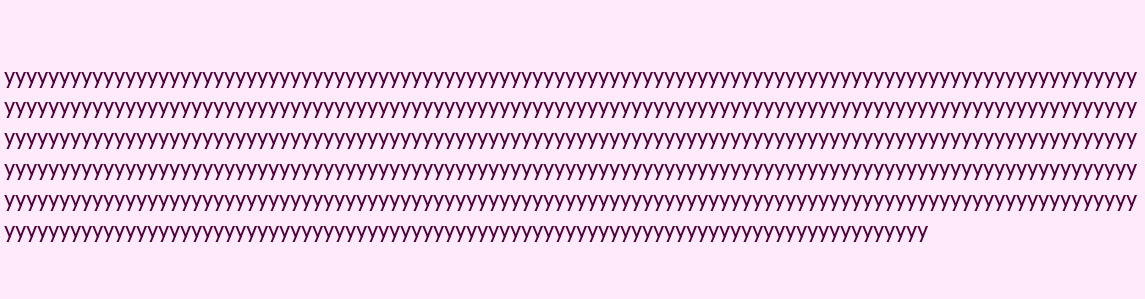ууууууууууууууууууууууууууууууууууууууууууууууууууууууууууууууууууууууууууууууууууууууууууууууууууууууууууууууууууууууууууууууууууууууууууууууууууууууууууууууууууууууууууууууууууууууууууууууууууууууууууууууууууууууууууууууууууууууууууууууууууууууууууууууууууууууууууууууууууууууууууууууууууууууууууууууууууууууууууууууууууууууууууууууууууууууууууууууууууууууууууууууууууууууууууууууууууууууууууууууууууууууууууууууууууууууууууууууууууууууууууууууууууууууууууууууууууууууууууууууууууууууууууууууууууууууууууууууууууууууууууууууууууууууууууууууууууууууууууууууууууууууууууууууууууууууууууууууууууууууу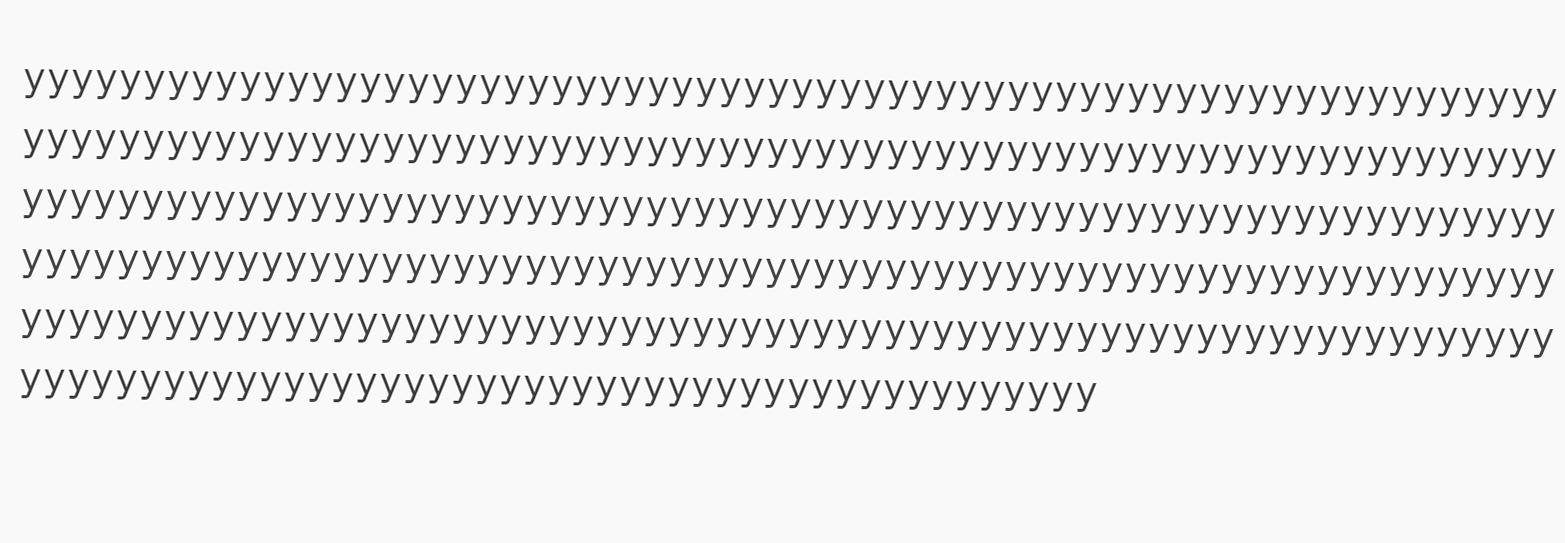ууууууууууууууууууууууууууууууууууууууууууууууууууууууууууууууууууууууууууууууууууууууууууууууууууууууууууууууууууууууууууууууууууууууууууууууууууууууууууууууууууууууууууууууууууууууууууууууууууууууууууууууууууууууууууууууууууууууууууууууууууууууууууууууууууууууууууууууууууууууууууууууууууууууууууууууууууууууууууууууууууууууууууууууууууууууууууууууууууууууууууууу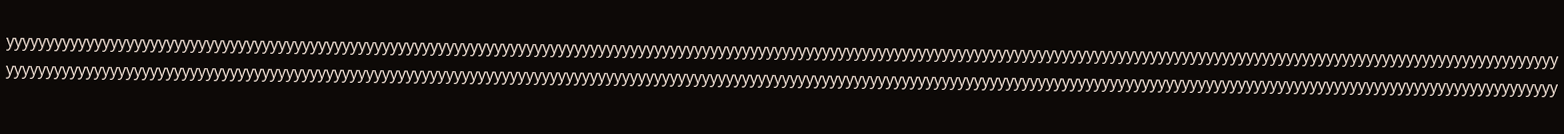уууууууууууууууууууууууууууууууууууууууууууууууууууууууууууууууууууууууууууууууууууууууууууууууууууууууууууууууууууууууууууууууууууууууууууууууууууууууууууууууууууууууууууууууууууууууууууууууууууууууууууууууууууууууууууууууууууууууууууууууууууууууууууууууууууууууууууууууууууууууууууууууууууууууууууууууууууууууууууууууууууууууууууууууууууууууууууууууууууууууууууууууууууууууууууууууууууу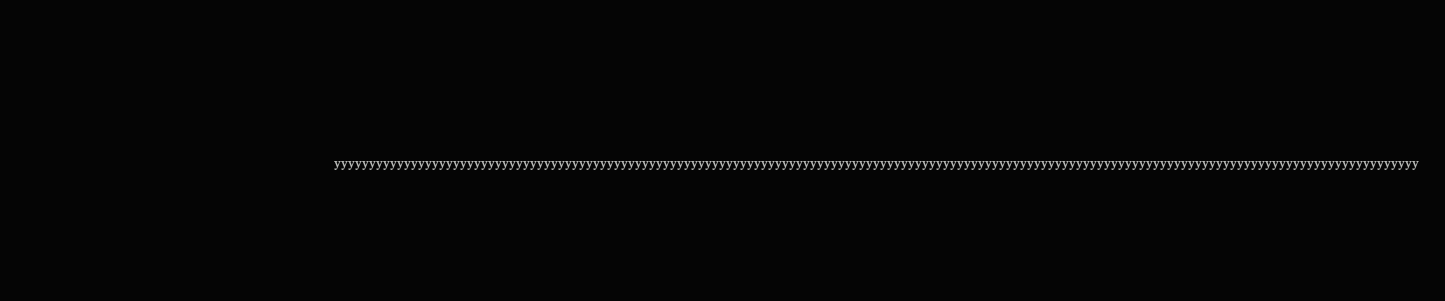ууууууууууууууууууууууууууууууууууууууууууууууууууууууууууууууууууууууууууууууууууууууууууууууууууууууууууууууууууууууууууууууууууууууууууууууууууууууууууу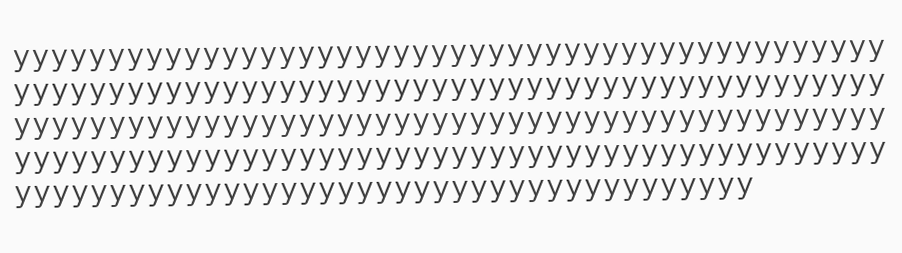ууууууууууууууууууууууууууууууууууууууууууууууууууууууууууууууууууууууууууууууууууууууууууууууууууууууууууууууууууууууууууууууууууууууууууууууууууууууууууууууууууууууууууууууууууууууууууууууууууууууууууууууууууууууууууууууу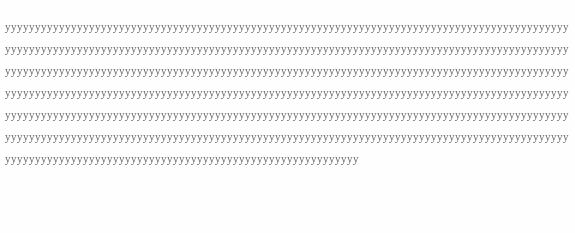ууууууууууууууууууууууууууууууууууууууууууууууууууууууууууууууууууууууууууууууууууууууууууууууууууууууууууууууууууууууууууууууууууууууууууууууууууууууууууууууууууууууууууууууууууууууууууууууууууууууууууууууууууууууууууууууууууууууууууууууууууууууууууууууууууууууууууууууууууууууууууууууууууууууууууууууууууууууууууууууууууууууууууууууууууууууууууууууууууууууууууууууууууууууууууууууууууууууууууууууууууууууууууууууууууууууууууууууууууууууууууууууууууууууууууууууууууууууууууууууууууууууууууууууууууууууууууууууууууууууууууууууууууууууууууууууууууууууууууууууууууууууууууууууууууууууууууууууууууууууууууууууууууууууууууууууу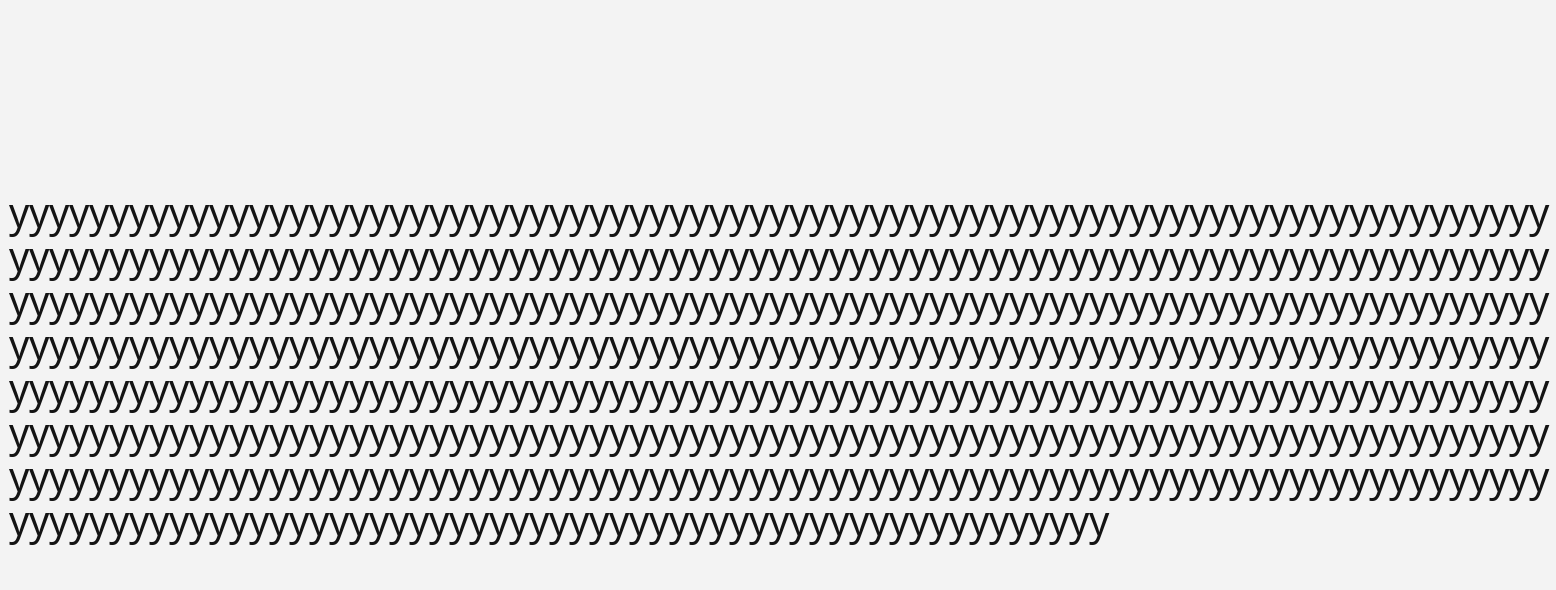уууууууууууууууууууууууууууууууууууууууууууууууууууууууууууууууууууууууууууууууууууууууууууууууууууууууууууууууууууууууууууууууууууууууууууууууууууууууууууууууууууууууууууууууууууууууууууууууууууууууууууууууууууууууууууууууууууууууууууууууууууууууууууууууууууууууууууууууууууууууууууууууууууууууууууууууууууууууууууууууууууууууууууууууууууууууууууууууууууууууууууууууууууууууууууууууууууууууууууууууууууууууууууууууууууууууууууууууууууууууууууууууууууууууууууууууууууууууууууууууууууууууууууууууууууууууууууууууууууууууууууууууууууууууууууууууууууууууууууууууууууууууууууууууууууууууууууууууууу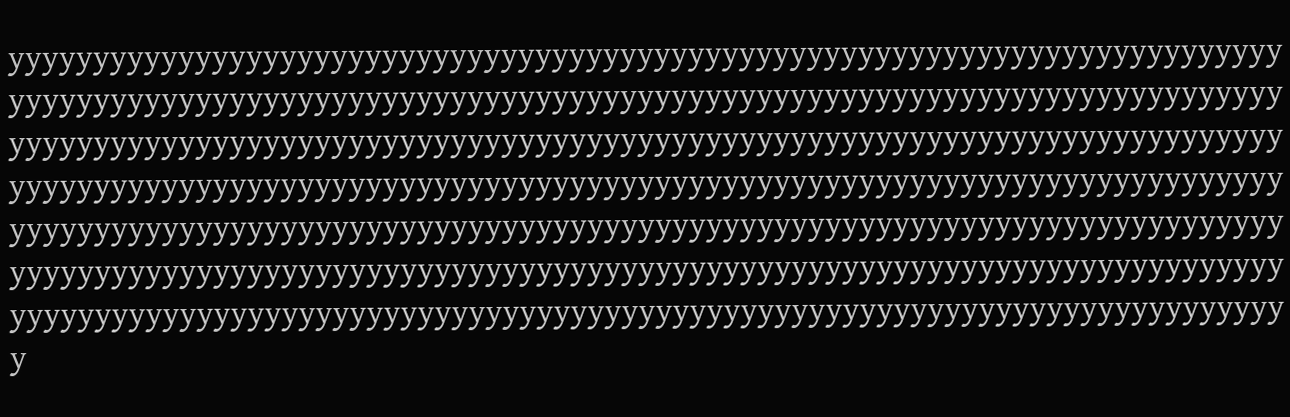уууууууууууууууууууууууууууууууууууууууууууууууууууууууууууууууууууууууууууууууууууууууууууууууууууууууууууууууууууууууууууууууууууууууууууууууууууууууууууууууууууууууууууууууууууууууууууууууууууууууууууууууууууууууууууууууууууууууууууууууууууууууууууууууууууууууууууууууууууууууууууууууууууууууууууууууууууууууууууууууууууууууууууууууууууууууууууууууууууууууууууууууууууууууууууууууууууууууууууууууууууууууууууууууууууууууууууууууууууууууууууууууууууууууууууууууууууууууууууууууууууууууууууууууууууууууууууууууууууууууууууууу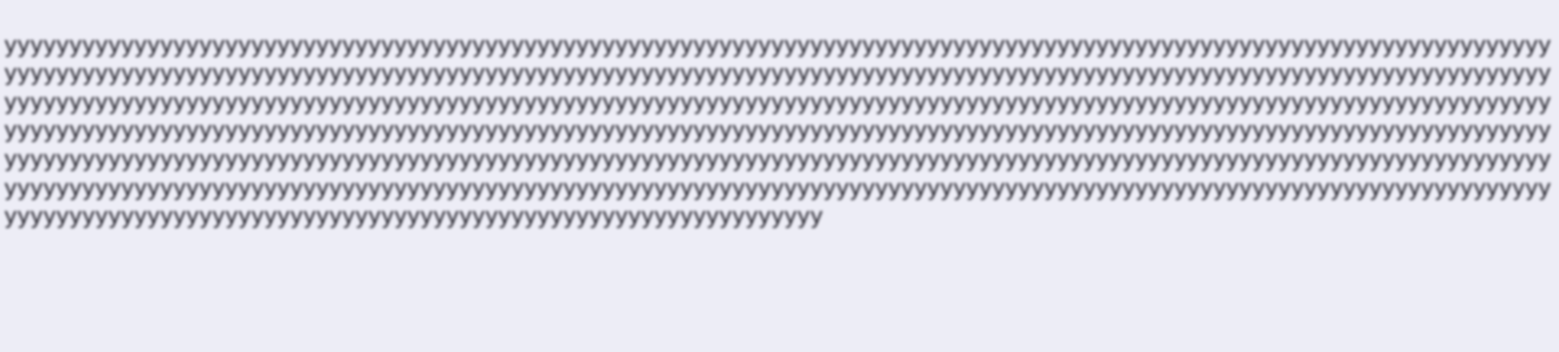ууууууууууууууууууууууууууууууууууууууууууууууууууууууууууууууууууууууууууууууууууууууууууууууууууууууууууууууууууууууууууууууууууууууууууууууууууууууууууууууууууууууууууууууууууууууууууууууууууууууууууууууууууууууууууууууууууууууууууууууууууууууууууууууууууууууууууууууууууууууууууууууууууууууууууууууууууууууууууууууууууууууууууууууууууууууууууууууууууууууууууууууууууууууууууууууууууууууууууууууууууууууууууууууууууууууууууууууууууууууууууууууууууууууууууууууууууууууууууууууууууууууууууууууууууууууууууууууууууууууууууууууууууууууууууууууууууууууууууууууууууууууууууууууууууууууууууууууууууууууууууууууууууууууууууууууууууууууууууууууууууууууууууууууууууууууууууууууууууууууууууууууууууууууууууууууууууууууууууууууууууууууууууууууууууууууууууууууууууууууууууууууууууууууууу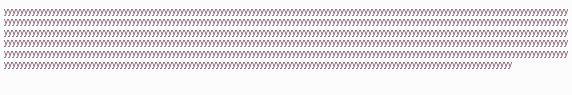уууууууууууууууууууууууууууууууууууууууууууууууууууууууууууууууууууууууууууууууууууууууууууууууууууууууууууууууууууууууууууууууууууууууууууууууууууууууууууууууууууууууууууууууууууууууууууууууууууууууууууууууууууууууууууууууууууууууууууууууууууууууууууууууууууууууууууууууууууууууууууууууууууууууууууууууууууууууууууууууууууууууууууууууууууууууууууууууууууууууууууууууууууууууууууууууууууууууууууууууууууууууууууууууууууууууууууууууууууууууууууууууууууууууууууууууууууууууууууууууууууууууууууууууууууууууууууууууууууууууууууууууууууууууууууууууууууууууууууууууууууууууууууууууууууууууууууууууууууууууууууууууууууууууууууууууууууууууууууууууууууууууууууууууууууууууууууууууууууууууууууууууууууууууууууууууууууууууууууууууууууууууууууууууууууууууууууууууууууууууууууууууууууууууууууууууууууууууууууууууууууууууууууууууууууууууууууууууу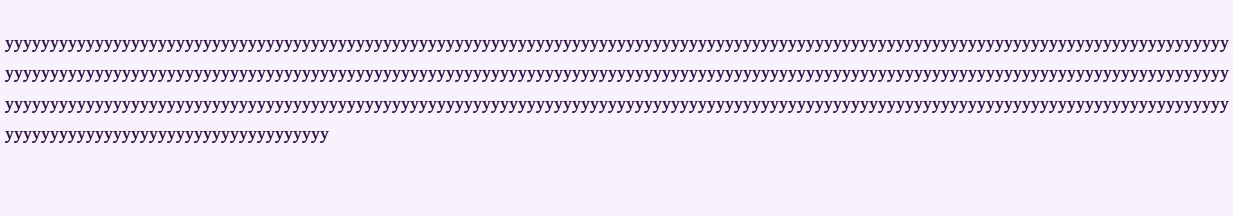уууууууууууууууууууууууууууууууууууууууууууууууууууууууууууууууууууууууууууууууууууууууууууууууууууууууууууууууууууууууууууууууууууууууууууууууууууууууууууууууууууууууууууууууууууууууууууууууууууууууууууууууууууууууууууууууууууууууууууууууууууууууууууууууууууууууууууууууууууууууууууууууууууууууууууууууууууууууууууууууууууууууууууууууууууууууууууууууууууууууууууууууууууууууууууууууууууууууууууууууууууууууууууууууууууууууууууууууууууууууууууу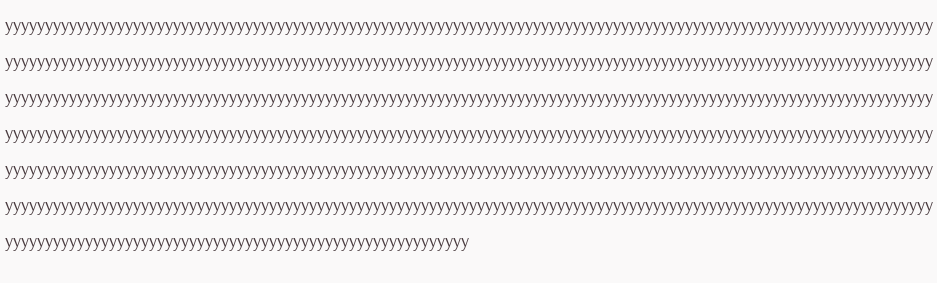уууууууууууууууууууууууууууууууууууууууууууууууууууууууууууууууууууууууууууууууууууууууууууууууууууууууууууууууууууууууууууууууууууууууууууууууууууууууууууууууууууууууууууууууууууууууууууууууууууууууууууууууууууууууууууууууууууууууууууууууууууууууууууууууууууууууууууууууууууууууууууууууууууууууууууууууууууууууууууууууууууууууууууууууууууууууууууууууууууууууууууууууууууууууууууууууууууууууууууууууууууууууууууууууууууууууууууууууууууууууууууууууууууууууууууууууууууууууууууууууууууууууууууууууууууууууууууууууууууууууууууууууууууууууууууууууууууууууууууууууууууууууууууууууууууууууууууууууууууууууууууууууууууууууууууууууууууууууууууууууууууууууууууууууууууууууууууууууууууууууууууууууууууууууууууууууууууууууууууууууууууууууууууууууууууууууууууууууууу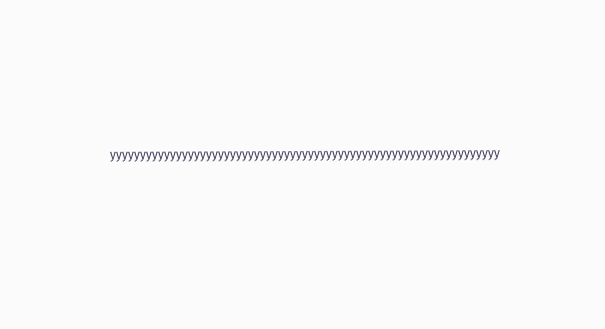ууууууууууууууууууууууууууууууууууууууууууууууууууууууууууууууууу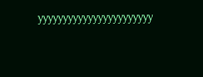ууууууууууууууууууууууу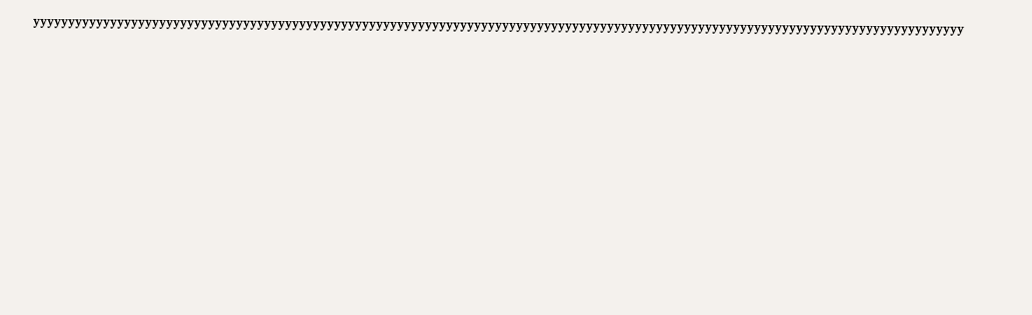ууууууууууууууууууууууууууууууууууууууууууууууууууууууууууууууууууууууууууууууууууууууууууууууууууууууууууууууууууууууууууууууууууууу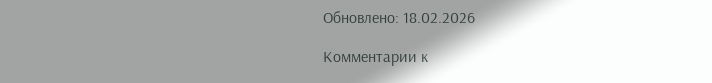Обновлено: 18.02.2026

Комментарии к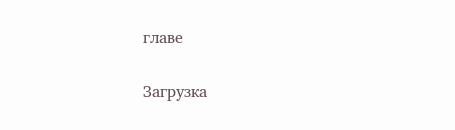главе

Загрузка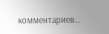комментариев...